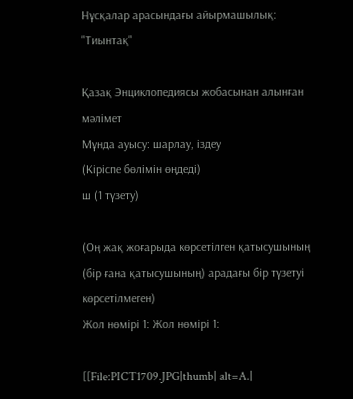Нұсқалар арасындағы айырмашылық: "Тиынтақ"

Қазақ Энциклопедиясы жобасынан алынған мәлімет
Мұнда ауысу: шарлау, іздеу
(Кіріспе бөлімін өңдеді)
ш (1 түзету)

(Оң жақ жоғарыда көрсетілген қатысушының (бір ғана қатысушының) арадағы бір түзетуі көрсетілмеген)
Жол нөмірі 1: Жол нөмірі 1:

[[File:PICT1709.JPG|thumb| alt=A.|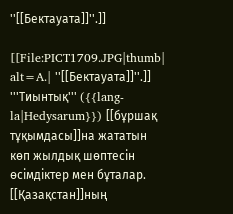''[[Бектауата]]''.]]

[[File:PICT1709.JPG|thumb| alt=A.| ''[[Бектауата]]''.]]
'''Тиынтық''' ({{lang-la|Hedysarum}}) [[бұршақ тұқымдасы]]на жататын көп жылдық шөптесін өсімдіктер мен бұталар. [[Қазақстан]]ның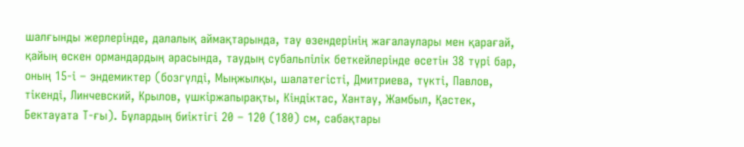шалғынды жерлерінде, далалық аймақтарында, тау өзендерінің жағалаулары мен қарағай, қайың өскен ормандардың арасында, таудың субальпілік беткейлерінде өсетін 38 түрі бар, оның 15-і – эндемиктер (бозгүлді, Мыңжылқы, шалатегісті, Дмитриева, түкті, Павлов, тікенді, Линчевский, Крылов, үшкіржапырақты, Кіндіктас, Хантау, Жамбыл, Қастек, Бектауата Т-ғы). Бұлардың биіктігі 20 – 120 (180) см, сабақтары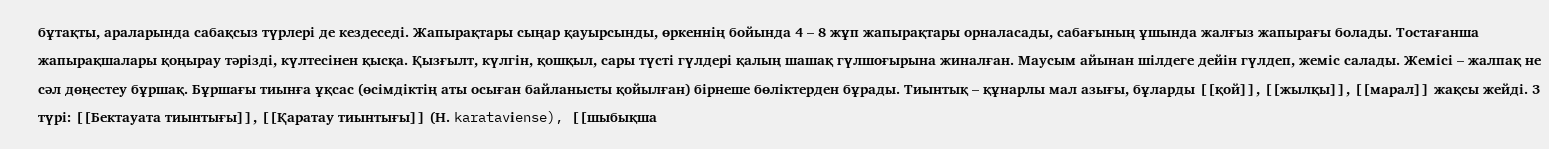бұтақты, араларында сабақсыз түрлері де кездеседі. Жапырақтары сыңар қауырсынды, өркеннің бойында 4 – 8 жұп жапырақтары орналасады, сабағының ұшында жалғыз жапырағы болады. Тостағанша жапырақшалары қоңырау тәрізді, күлтесінен қысқа. Қызғылт, күлгін, қошқыл, сары түсті гүлдері қалың шашақ гүлшоғырына жиналған. Маусым айынан шілдеге дейін гүлдеп, жеміс салады. Жемісі – жалпақ не сәл дөңестеу бұршақ. Бұршағы тиынға ұқсас (өсімдіктің аты осыған байланысты қойылған) бірнеше бөліктерден бұрады. Тиынтық – құнарлы мал азығы, бұларды [[қой]], [[жылқы]], [[марал]] жақсы жейді. 3 түрі: [[Бектауата тиынтығы]], [[Қаратау тиынтығы]] (Н. karatavіense), [[шыбықша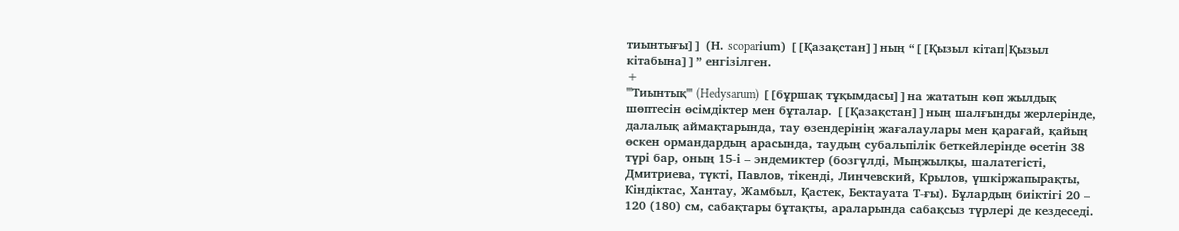тиынтығы]] (Н. scoparіum) [[Қазақстан]]ның “[[Қызыл кітап|Қызыл кітабына]]” енгізілген.
+
'''Тиынтық''' (Hedysarum) [[бұршақ тұқымдасы]]на жататын көп жылдық шөптесін өсімдіктер мен бұталар. [[Қазақстан]]ның шалғынды жерлерінде, далалық аймақтарында, тау өзендерінің жағалаулары мен қарағай, қайың өскен ормандардың арасында, таудың субальпілік беткейлерінде өсетін 38 түрі бар, оның 15-і – эндемиктер (бозгүлді, Мыңжылқы, шалатегісті, Дмитриева, түкті, Павлов, тікенді, Линчевский, Крылов, үшкіржапырақты, Кіндіктас, Хантау, Жамбыл, Қастек, Бектауата Т-ғы). Бұлардың биіктігі 20 – 120 (180) см, сабақтары бұтақты, араларында сабақсыз түрлері де кездеседі.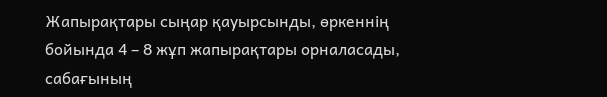Жапырақтары сыңар қауырсынды, өркеннің бойында 4 – 8 жұп жапырақтары орналасады, сабағының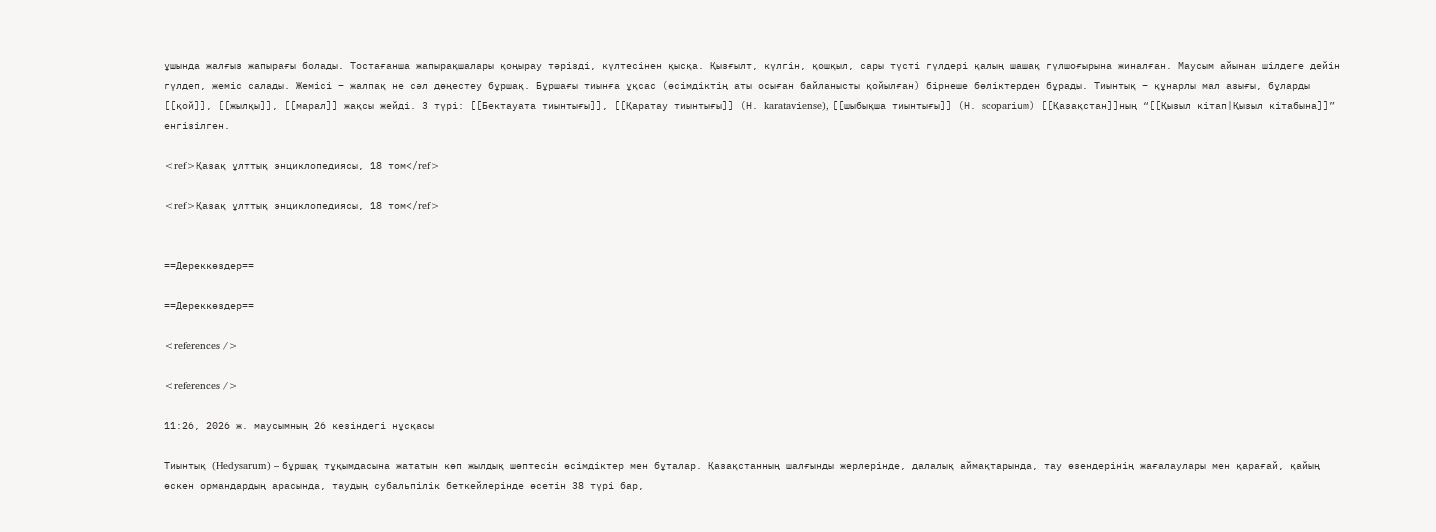ұшында жалғыз жапырағы болады. Тостағанша жапырақшалары қоңырау тәрізді, күлтесінен қысқа. Қызғылт, күлгін, қошқыл, сары түсті гүлдері қалың шашақ гүлшоғырына жиналған. Маусым айынан шілдеге дейін гүлдеп, жеміс салады. Жемісі – жалпақ не сәл дөңестеу бұршақ. Бұршағы тиынға ұқсас (өсімдіктің аты осыған байланысты қойылған) бірнеше бөліктерден бұрады. Тиынтық – құнарлы мал азығы, бұларды [[қой]], [[жылқы]], [[марал]] жақсы жейді. 3 түрі: [[Бектауата тиынтығы]], [[Қаратау тиынтығы]] (Н. karatavіense), [[шыбықша тиынтығы]] (Н. scoparіum) [[Қазақстан]]ның “[[Қызыл кітап|Қызыл кітабына]]” енгізілген.

<ref>Қазақ ұлттық энциклопедиясы, 18 том</ref>

<ref>Қазақ ұлттық энциклопедиясы, 18 том</ref>


==Дереккөздер==

==Дереккөздер==

<references />

<references />

11:26, 2026 ж. маусымның 26 кезіндегі нұсқасы

Тиынтық (Hedysarum) – бұршақ тұқымдасына жататын көп жылдық шөптесін өсімдіктер мен бұталар. Қазақстанның шалғынды жерлерінде, далалық аймақтарында, тау өзендерінің жағалаулары мен қарағай, қайың өскен ормандардың арасында, таудың субальпілік беткейлерінде өсетін 38 түрі бар,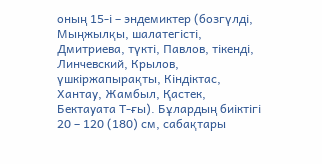оның 15-і – эндемиктер (бозгүлді, Мыңжылқы, шалатегісті, Дмитриева, түкті, Павлов, тікенді, Линчевский, Крылов, үшкіржапырақты, Кіндіктас, Хантау, Жамбыл, Қастек, Бектауата Т-ғы). Бұлардың биіктігі 20 – 120 (180) см, сабақтары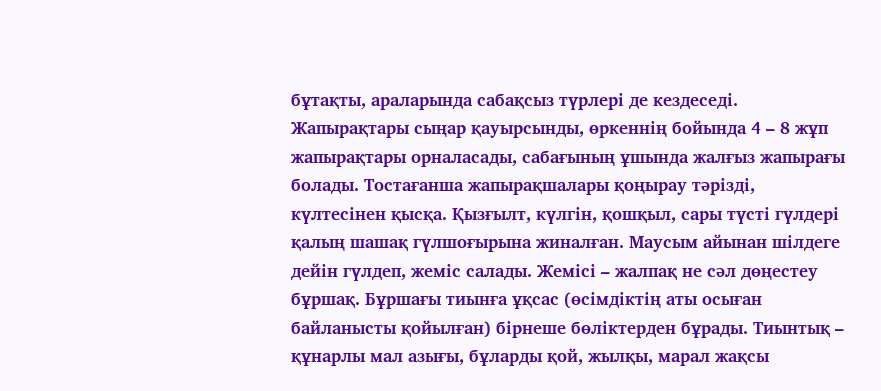бұтақты, араларында сабақсыз түрлері де кездеседі. Жапырақтары сыңар қауырсынды, өркеннің бойында 4 – 8 жұп жапырақтары орналасады, сабағының ұшында жалғыз жапырағы болады. Тостағанша жапырақшалары қоңырау тәрізді, күлтесінен қысқа. Қызғылт, күлгін, қошқыл, сары түсті гүлдері қалың шашақ гүлшоғырына жиналған. Маусым айынан шілдеге дейін гүлдеп, жеміс салады. Жемісі – жалпақ не сәл дөңестеу бұршақ. Бұршағы тиынға ұқсас (өсімдіктің аты осыған байланысты қойылған) бірнеше бөліктерден бұрады. Тиынтық – құнарлы мал азығы, бұларды қой, жылқы, марал жақсы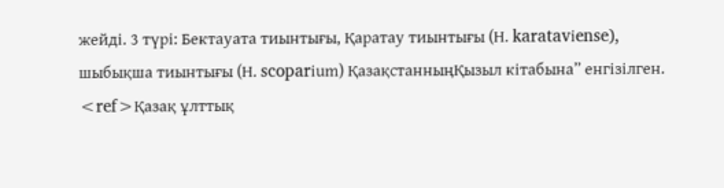жейді. 3 түрі: Бектауата тиынтығы, Қаратау тиынтығы (Н. karatavіense), шыбықша тиынтығы (Н. scoparіum) ҚазақстанныңҚызыл кітабына” енгізілген. <ref>Қазақ ұлттық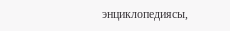энциклопедиясы,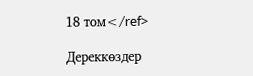18 том</ref>

Дереккөздер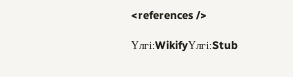<references />

Үлгі:WikifyҮлгі:Stub